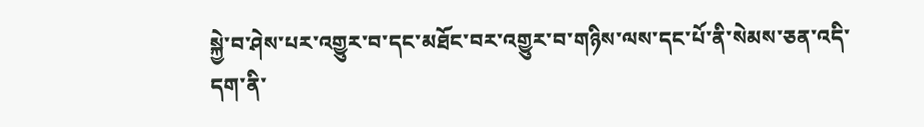སྐྱེ་བ་ཤེས་པར་འགྱུར་བ་དང་མཐོང་བར་འགྱུར་བ་གཉིས་ལས་དང་པོ་ནི་སེམས་ཅན་འདི་དག་ནི་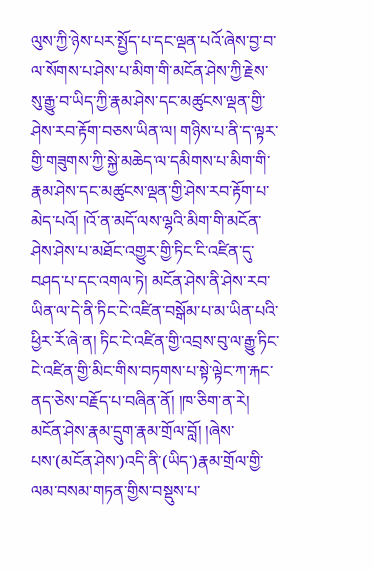ལུས་ཀྱི་ཉེས་པར་སྤྱོད་པ་དང་ལྡན་པའོ་ཞེས་བྱ་བ་ལ་སོགས་པ་ཤེས་པ་མིག་གི་མངོན་ཤེས་ཀྱི་རྗེས་སུ་རྒྱུ་བ་ཡིད་ཀྱི་རྣམ་ཤེས་དང་མཚུངས་ལྡན་གྱི་ཤེས་རབ་རྟོག་བཅས་ཡིན་ལ། གཉིས་པ་ནི་ད་ལྟར་གྱི་གཟུགས་ཀྱི་སྐྱེ་མཆེད་ལ་དམིགས་པ་མིག་གི་རྣམ་ཤེས་དང་མཚུངས་ལྡན་གྱི་ཤེས་རབ་རྟོག་པ་མེད་པའོ། །འོ་ན་མདོ་ལས་ལྷའི་མིག་གི་མངོན་ཤེས་ཤེས་པ་མཐོང་འགྱུར་གྱི་ཏིང་ངི་འཛིན་དུ་བཤད་པ་དང་འགལ་ཏེ། མངོན་ཤེས་ནི་ཤེས་རབ་ཡིན་ལ་དེ་ནི་ཏིང་ངེ་འཛིན་བསྒོམ་པ་མ་ཡིན་པའི་ཕྱིར་རོ་ཞེ་ན། ཏིང་ངེ་འཛིན་གྱི་འབྲས་བུ་ལ་རྒྱུ་ཏིང་ངེ་འཛིན་གྱི་མིང་གིས་བཏགས་པ་སྟེ་ལྟེང་ཀ་རྐང་ནད་ཅེས་བརྗོད་པ་བཞིན་ནོ། །ཁ་ཅིག་ན་རེ། མངོན་ཤེས་རྣམ་དྲུག་རྣམ་གྲོལ་བློ། །ཞེས་པས་(མངོན་ཤེས་)འདི་ནི་(ཡིད་)རྣམ་གྲོལ་གྱི་ལམ་བསམ་གཏན་གྱིས་བསྡུས་པ་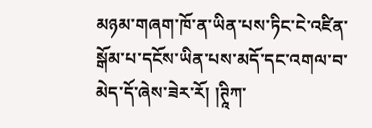མཉམ་གཞག་ཁོ་ན་ཡིན་པས་ཏིང་ངེ་འཛིན་སྒོམ་པ་དངོས་ཡིན་པས་མདོ་དང་འགལ་བ་མེད་དོ་ཞེས་ཟེར་རོ། །ཊཱིཀ་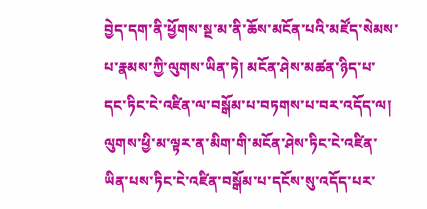བྱེད་དག་ནི་ཕྱོགས་སྔ་མ་ནི་ཆོས་མངོན་པའི་མཛོད་སེམས་པ་རྣམས་ཀྱི་ལུགས་ཡིན་ཏེ། མངོན་ཤེས་མཚན་ཉིད་པ་དང་ཏིང་ངེ་འཛིན་ལ་བསྒོམ་པ་བཏགས་པ་བར་འདོད་ལ། ལུགས་ཕྱི་མ་ལྟར་ན་མིག་གི་མངོན་ཤེས་ཏིང་ངེ་འཛིན་ཡིན་པས་ཏིང་ངེ་འཛིན་བསྒོམ་པ་དངོས་སུ་འདོད་པར་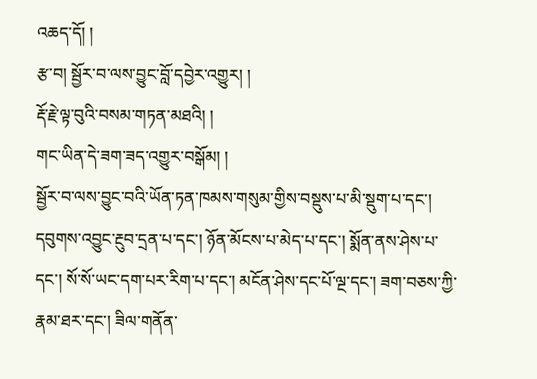འཆད་དོ། །
རྩ་བ། སྦྱོར་བ་ལས་བྱུང་བློ་དབྱེར་འགྱུར། །
རྡོ་རྗེ་ལྟ་བུའི་བསམ་གཏན་མཐའི། །
གང་ཡིན་དེ་ཟག་ཟད་འགྱུར་བསྒོམ། །
སྦྱོར་བ་ལས་བྱུང་བའི་ཡོན་ཏན་ཁམས་གསུམ་གྱིས་བསྡུས་པ་མི་སྡུག་པ་དང་། དབུགས་འབྱུང་རྔུབ་དྲན་པ་དང་། ཉོན་མོངས་པ་མེད་པ་དང་། སྨོན་ནས་ཤེས་པ་དང་། སོ་སོ་ཡང་དག་པར་རིག་པ་དང་། མངོན་ཤེས་དང་པོ་ལྔ་དང་། ཟག་བཅས་ཀྱི་རྣམ་ཐར་དང་། ཟིལ་གནོན་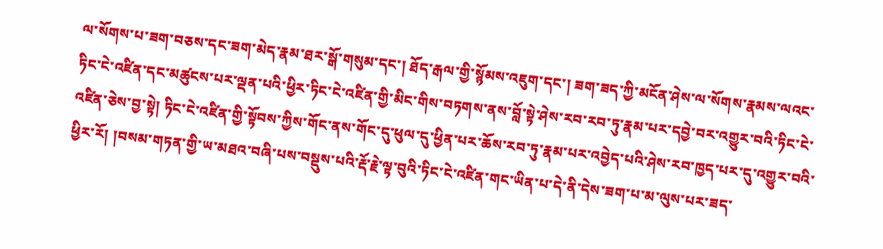ལ་སོགས་པ་ཟག་བཅས་དང་ཟག་མེད་རྣམ་ཐར་སྒོ་གསུམ་དང་། ཐོད་རྒལ་གྱི་སྙོམས་འཇུག་དང་། ཟག་ཟད་ཀྱི་མངོན་ཤེས་ལ་སོགས་རྣམས་ལའང་ཏིང་ངེ་འཛིན་དང་མཚུངས་པར་ལྡན་པའི་ཕྱིར་ཏིང་ངེ་འཛིན་གྱི་མིང་གིས་བཏགས་ནས་བློ་སྟེ་ཤེས་རབ་རབ་ཏུ་རྣམ་པར་དབྱེ་བར་འགྱུར་བའི་ཏིང་ངེ་འཛིན་ཅེས་བྱ་སྟེ། ཏིང་ངེ་འཛིན་གྱི་སྟོབས་ཀྱིས་གོང་ནས་གོང་དུ་ཕུལ་དུ་ཕྱིན་པར་ཆོས་རབ་ཏུ་རྣམ་པར་འབྱེད་པའི་ཤེས་རབ་ཁྱད་པར་དུ་འགྱུར་བའི་ཕྱིར་རོ། །བསམ་གཏན་གྱི་ཡ་མཐའ་བཞི་པས་བསྡུས་པའི་རྡོ་རྗེ་ལྟ་བུའི་ཏིང་ངེ་འཛིན་གང་ཡིན་པ་དེ་ནི་དེས་ཟག་པ་མ་ལུས་པར་ཟད་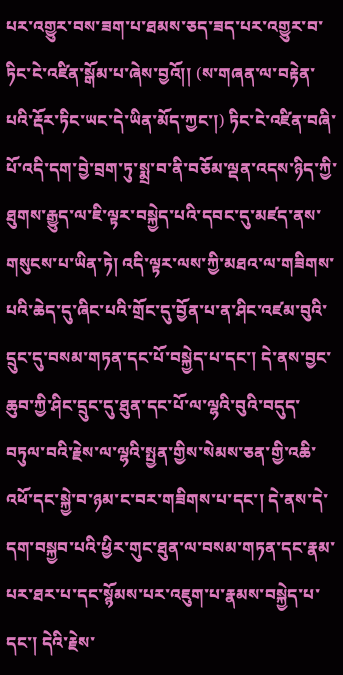པར་འགྱུར་བས་ཟག་པ་ཐམས་ཅད་ཟད་པར་འགྱུར་བ་ཏིང་ངེ་འཛིན་སྒོམ་པ་ཞེས་བྱའོ།། (ས་གཞན་ལ་བརྟེན་པའི་རྡོར་ཏིང་ཡང་དེ་ཡིན་མོད་ཀྱང་།) ཏིང་ངེ་འཛིན་བཞི་པོ་འདི་དག་བྱེ་བྲག་ཏུ་སྨྲ་བ་ནི་བཅོམ་ལྡན་འདས་ཉིད་ཀྱི་ཐུགས་རྒྱུད་ལ་ཇི་ལྟར་བསྐྱེད་པའི་དབང་དུ་མཛད་ནས་གསུངས་པ་ཡིན་ཏེ། འདི་ལྟར་ལས་ཀྱི་མཐའ་ལ་གཟིགས་པའི་ཆེད་དུ་ཞིང་པའི་གྲོང་དུ་བྱོན་པ་ན་ཤིང་འཛམ་བུའི་དྲུང་དུ་བསམ་གཏན་དང་པོ་བསྐྱེད་པ་དང་། དེ་ནས་བྱང་ཆུབ་ཀྱི་ཤིང་དྲུང་དུ་ཐུན་དང་པོ་ལ་ལྷའི་བུའི་བདུད་བཏུལ་བའི་རྗེས་ལ་ལྷའི་སྤྱན་གྱིས་སེམས་ཅན་གྱི་འཆི་འཕོ་དང་སྐྱེ་བ་ཉམ་ང་བར་གཟིགས་པ་དང་། དེ་ནས་དེ་དག་བསྐྱབ་པའི་ཕྱིར་གུང་ཐུན་ལ་བསམ་གཏན་དང་རྣམ་པར་ཐར་པ་དང་སྙོམས་པར་འཇུག་པ་རྣམས་བསྐྱེད་པ་དང་། དེའི་རྗེས་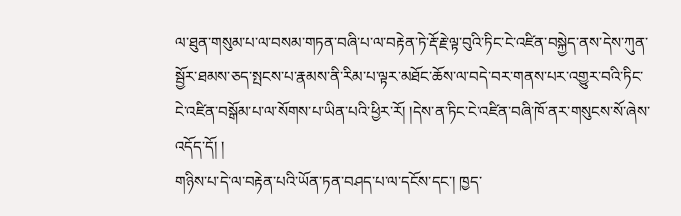ལ་ཐུན་གསུམ་པ་ལ་བསམ་གཏན་བཞི་པ་ལ་བརྟེན་ཏེ་རྡོ་རྗེ་ལྟ་བུའི་ཏིང་ངེ་འཛིན་བསྐྱེད་ནས་དེས་ཀུན་སྦྱོར་ཐམས་ཅད་སྤངས་པ་རྣམས་ནི་རིམ་པ་ལྟར་མཐོང་ཆོས་ལ་བདེ་བར་གནས་པར་འགྱུར་བའི་ཏིང་ངེ་འཛིན་བསྒོམ་པ་ལ་སོགས་པ་ཡིན་པའི་ཕྱིར་རོ། །དེས་ན་ཏིང་ངེ་འཛིན་བཞི་ཁོ་ནར་གསུངས་སོ་ཞེས་འདོད་དོ། །
གཉིས་པ་དེ་ལ་བརྟེན་པའི་ཡོན་ཏན་བཤད་པ་ལ་དངོས་དང་། ཁྱད་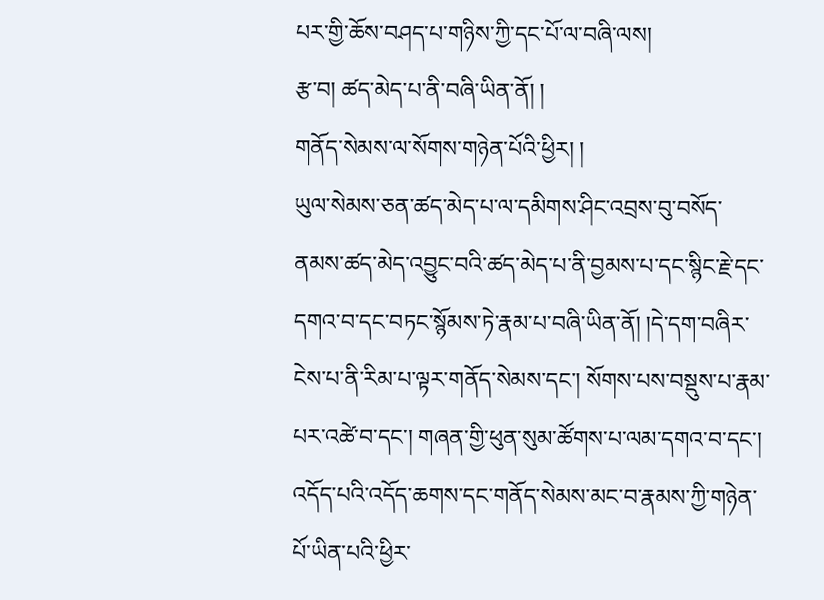པར་གྱི་ཆོས་བཤད་པ་གཉིས་ཀྱི་དང་པོ་ལ་བཞི་ལས།
རྩ་བ། ཚད་མེད་པ་ནི་བཞི་ཡིན་ནོ། །
གནོད་སེམས་ལ་སོགས་གཉེན་པོའི་ཕྱིར། །
ཡུལ་སེམས་ཅན་ཚད་མེད་པ་ལ་དམིགས་ཤིང་འབྲས་བུ་བསོད་ནམས་ཚད་མེད་འབྱུང་བའི་ཚད་མེད་པ་ནི་བྱམས་པ་དང་སྙིང་རྗེ་དང་དགའ་བ་དང་བཏང་སྙོམས་ཏེ་རྣམ་པ་བཞི་ཡིན་ནོ། །དེ་དག་བཞིར་ངེས་པ་ནི་རིམ་པ་ལྟར་གནོད་སེམས་དང་། སོགས་པས་བསྡུས་པ་རྣམ་པར་འཚེ་བ་དང་། གཞན་གྱི་ཕུན་སུམ་ཚོགས་པ་ལམ་དགའ་བ་དང་། འདོད་པའི་འདོད་ཆགས་དང་གནོད་སེམས་མང་བ་རྣམས་ཀྱི་གཉེན་པོ་ཡིན་པའི་ཕྱིར་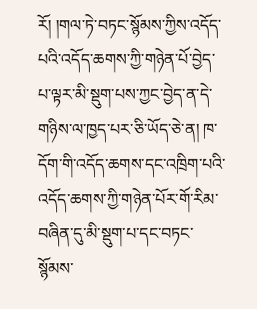རོ། །གལ་ཏེ་བཏང་སྙོམས་ཀྱིས་འདོད་པའི་འདོད་ཆགས་ཀྱི་གཉེན་པོ་བྱེད་པ་ལྟར་མི་སྡུག་པས་ཀྱང་བྱེད་ན་དེ་གཉིས་ལ་ཁྱད་པར་ཅི་ཡོད་ཅེ་ན། ཁ་དོག་གི་འདོད་ཆགས་དང་འཁྲིག་པའི་འདོད་ཆགས་ཀྱི་གཉེན་པོར་གོ་རིམ་བཞིན་དུ་མི་སྡུག་པ་དང་བཏང་སྙོམས་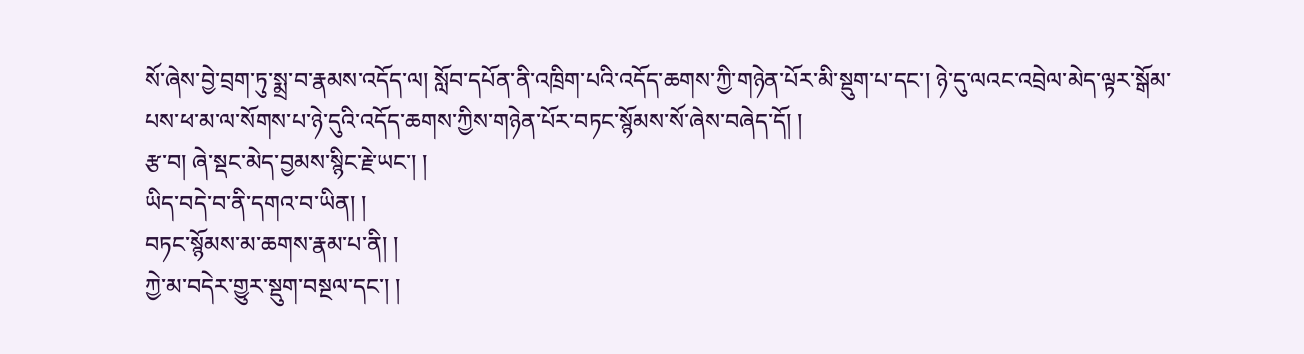སོ་ཞེས་བྱེ་བྲག་ཏུ་སྨྲ་བ་རྣམས་འདོད་ལ། སློབ་དཔོན་ནི་འཁྲིག་པའི་འདོད་ཆགས་ཀྱི་གཉེན་པོར་མི་སྡུག་པ་དང་། ཉེ་དུ་ལའང་འབྲེལ་མེད་ལྟར་སྒོམ་པས་ཕ་མ་ལ་སོགས་པ་ཉེ་དུའི་འདོད་ཆགས་ཀྱིས་གཉེན་པོར་བཏང་སྙོམས་སོ་ཞེས་བཞེད་དོ། །
རྩ་བ། ཞེ་སྡང་མེད་བྱམས་སྙིང་རྗེ་ཡང་། །
ཡིད་བདེ་བ་ནི་དགའ་བ་ཡིན། །
བཏང་སྙོམས་མ་ཆགས་རྣམ་པ་ནི། །
ཀྱེ་མ་བདེར་གྱུར་སྡུག་བསྔལ་དང་། །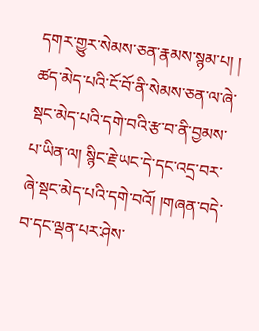དགར་གྱུར་སེམས་ཅན་རྣམས་སྙམ་པ། །
ཚད་མེད་པའི་ངོ་བོ་ནི་སེམས་ཅན་ལ་ཞེ་སྡང་མེད་པའི་དགེ་བའི་རྩ་བ་ནི་བྱམས་པ་ཡིན་ལ། སྙིང་རྗེ་ཡང་དེ་དང་འདྲ་བར་ཞེ་སྡང་མེད་པའི་དགེ་བའོ། །གཞན་བདེ་བ་དང་ལྡན་པར་ཤེས་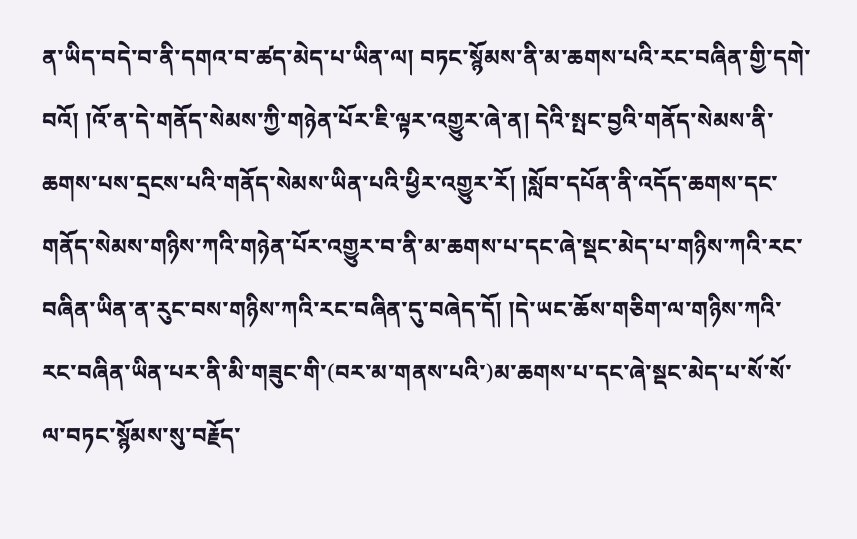ན་ཡིད་བདེ་བ་ནི་དགའ་བ་ཚད་མེད་པ་ཡིན་ལ། བཏང་སྙོམས་ནི་མ་ཆགས་པའི་རང་བཞིན་གྱི་དགེ་བའོ། །འོ་ན་དེ་གནོད་སེམས་ཀྱི་གཉེན་པོར་ཇི་ལྟར་འགྱུར་ཞེ་ན། དེའི་སྤང་བྱའི་གནོད་སེམས་ནི་ཆགས་པས་དྲངས་པའི་གནོད་སེམས་ཡིན་པའི་ཕྱིར་འགྱུར་རོ། །སློབ་དཔོན་ནི་འདོད་ཆགས་དང་གནོད་སེམས་གཉིས་ཀའི་གཉེན་པོར་འགྱུར་བ་ནི་མ་ཆགས་པ་དང་ཞེ་སྡང་མེད་པ་གཉིས་ཀའི་རང་བཞིན་ཡིན་ན་རུང་བས་གཉིས་ཀའི་རང་བཞིན་དུ་བཞེད་དོ། །དེ་ཡང་ཆོས་གཅིག་ལ་གཉིས་ཀའི་རང་བཞིན་ཡིན་པར་ནི་མི་གཟུང་གི་(བར་མ་གནས་པའི་)མ་ཆགས་པ་དང་ཞེ་སྡང་མེད་པ་སོ་སོ་ལ་བཏང་སྙོམས་སུ་བརྗོད་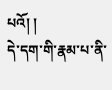པའོ། །
དེ་དག་གི་རྣམ་པ་ནི་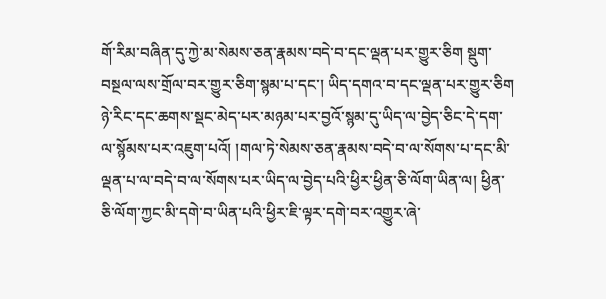གོ་རིམ་བཞིན་དུ་ཀྱེ་མ་སེམས་ཅན་རྣམས་བདེ་བ་དང་ལྡན་པར་གྱུར་ཅིག སྡུག་བསྔལ་ལས་གྲོལ་བར་གྱུར་ཅིག་སྙམ་པ་དང་། ཡིད་དགའ་བ་དང་ལྡན་པར་གྱུར་ཅིག ཉེ་རིང་དང་ཆགས་སྡང་མེད་པར་མཉམ་པར་བྱའོ་སྙམ་དུ་ཡིད་ལ་བྱེད་ཅིང་དེ་དག་ལ་སྙོམས་པར་འཇུག་པའོ། །གལ་ཏེ་སེམས་ཅན་རྣམས་བདེ་བ་ལ་སོགས་པ་དང་མི་ལྡན་པ་ལ་བདེ་བ་ལ་སོགས་པར་ཡིད་ལ་བྱེད་པའི་ཕྱིར་ཕྱིན་ཅི་ལོག་ཡིན་ལ། ཕྱིན་ཅི་ལོག་ཀྱང་མི་དགེ་བ་ཡིན་པའི་ཕྱིར་ཇི་ལྟར་དགེ་བར་འགྱུར་ཞེ་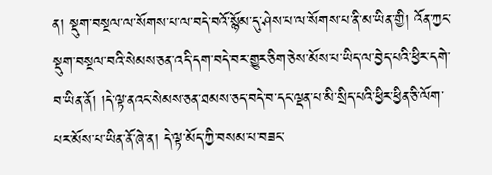ན། སྡུག་བསྔལ་ལ་སོགས་པ་ལ་བདེ་བའོ་སྙོམ་དུ་ཤེས་པ་ལ་སོགས་པ་ནི་མ་ཡིན་གྱི། འོན་ཀྱང་སྡུག་བསྔལ་བའི་སེམས་ཅན་འདི་དག་བདེ་བར་གྱུར་ཅིག་ཅེས་མོས་པ་ཡིད་ལ་བྱེད་པའི་ཕྱིར་དགེ་བ་ཡིན་ནོ། །དེ་ལྟ་ནའང་སེམས་ཅན་ཐམས་ཅད་བདེ་བ་དང་ལྡན་པ་མི་སྲིད་པའི་ཕྱིར་ཕྱིན་ཅི་ལོག་པར་མོས་པ་ཡིན་ནོ་ཞེ་ན། དེ་ལྟ་མོད་ཀྱི་བསམ་པ་བཟང་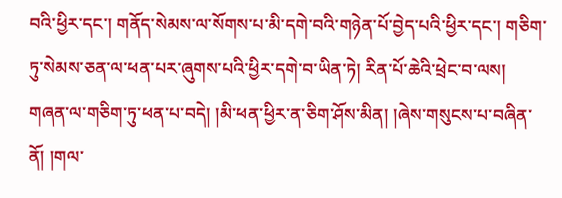བའི་ཕྱིར་དང་། གནོད་སེམས་ལ་སོགས་པ་མི་དགེ་བའི་གཉེན་པོ་བྱེད་པའི་ཕྱིར་དང་། གཅིག་ཏུ་སེམས་ཅན་ལ་ཕན་པར་ཞུགས་པའི་ཕྱིར་དགེ་བ་ཡིན་ཏེ། རིན་པོ་ཆེའི་ཕྲེང་བ་ལས། གཞན་ལ་གཅིག་ཏུ་ཕན་པ་བདེ། །མི་ཕན་ཕྱིར་ན་ཅིག་ཤོས་མིན། །ཞེས་གསུངས་པ་བཞིན་ནོ། །གལ་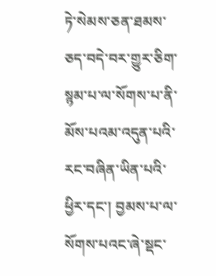ཏེ་སེམས་ཅན་ཐམས་ཅད་བདེ་བར་གྱུར་ཅིག་སྙམ་པ་ལ་སོགས་པ་ནི་མོས་པའམ་འདུན་པའི་རང་བཞིན་ཡིན་པའི་ཕྱིར་དང་། བྱམས་པ་ལ་སོགས་པའང་ཞེ་སྡང་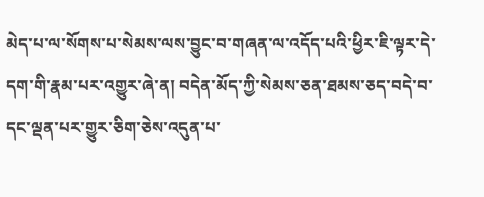མེད་པ་ལ་སོགས་པ་སེམས་ལས་བྱུང་བ་གཞན་ལ་འདོད་པའི་ཕྱིར་ཇི་ལྟར་དེ་དག་གི་རྣམ་པར་འགྱུར་ཞེ་ན། བདེན་མོད་ཀྱི་སེམས་ཅན་ཐམས་ཅད་བདེ་བ་དང་ལྡན་པར་གྱུར་ཅིག་ཅེས་འདུན་པ་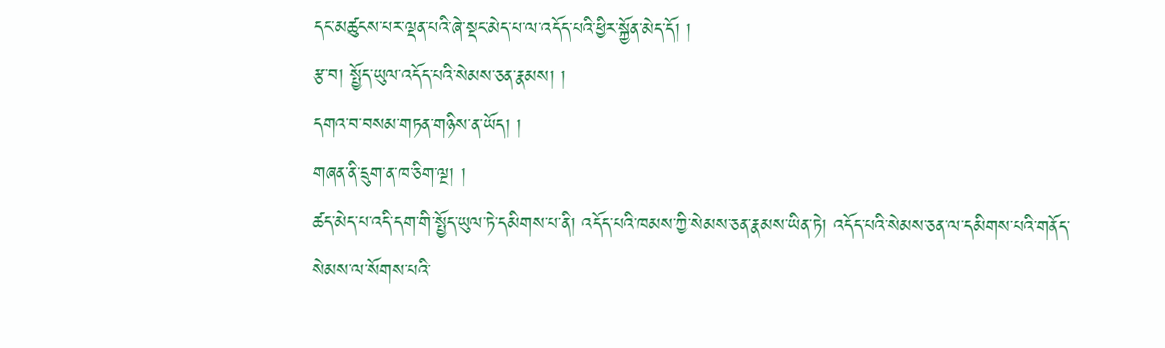དང་མཚུངས་པར་ལྡན་པའི་ཞེ་སྡང་མེད་པ་ལ་འདོད་པའི་ཕྱིར་སྐྱོན་མེད་དོ། །
རྩ་བ། སྤྱོད་ཡུལ་འདོད་པའི་སེམས་ཅན་རྣམས། །
དགའ་བ་བསམ་གཏན་གཉིས་ན་ཡོད། །
གཞན་ནི་དྲུག་ན་ཁ་ཅིག་ལྔ། །
ཚད་མེད་པ་འདི་དག་གི་སྤྱོད་ཡུལ་ཏེ་དམིགས་པ་ནི། འདོད་པའི་ཁམས་ཀྱི་སེམས་ཅན་རྣམས་ཡིན་ཏེ། འདོད་པའི་སེམས་ཅན་ལ་དམིགས་པའི་གནོད་སེམས་ལ་སོགས་པའི་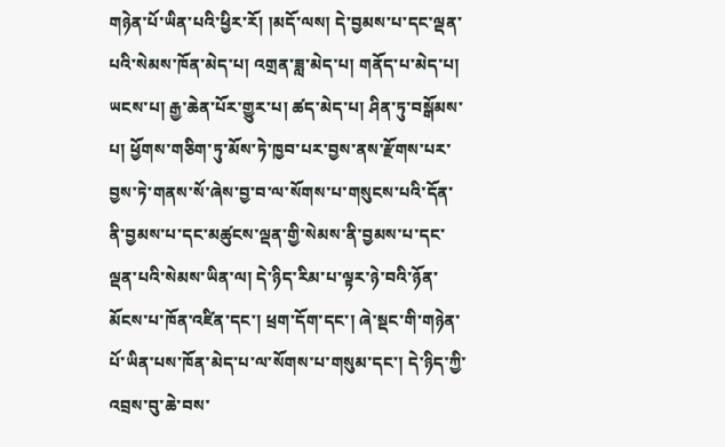གཉེན་པོ་ཡིན་པའི་ཕྱིར་རོ། །མདོ་ལས། དེ་བྱམས་པ་དང་ལྡན་པའི་སེམས་ཁོན་མེད་པ། འགྲན་ཟླ་མེད་པ། གནོད་པ་མེད་པ། ཡངས་པ། རྒྱ་ཆེན་པོར་གྱུར་པ། ཚད་མེད་པ། ཤིན་ཏུ་བསྒོམས་པ། ཕྱོགས་གཅིག་ཏུ་མོས་ཏེ་ཁྱབ་པར་བྱས་ནས་རྫོགས་པར་བྱས་ཏེ་གནས་སོ་ཞེས་བྱ་བ་ལ་སོགས་པ་གསུངས་པའི་དོན་ནི་བྱམས་པ་དང་མཚུངས་ལྡན་གྱི་སེམས་ནི་བྱམས་པ་དང་ལྡན་པའི་སེམས་ཡིན་ལ། དེ་ཉིད་རིམ་པ་ལྟར་ཉེ་བའི་ཉོན་མོངས་པ་ཁོན་འཛིན་དང་། ཕྲག་དོག་དང་། ཞེ་སྡང་གི་གཉེན་པོ་ཡིན་པས་ཁོན་མེད་པ་ལ་སོགས་པ་གསུམ་དང་། དེ་ཉིད་ཀྱི་འབྲས་བུ་ཆེ་བས་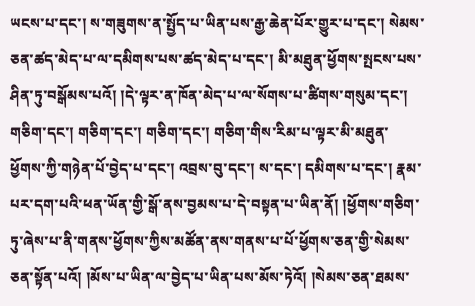ཡངས་པ་དང་། ས་གཟུགས་ན་སྤྱོད་པ་ཡིན་པས་རྒྱ་ཆེན་པོར་གྱུར་པ་དང་། སེམས་ཅན་ཚད་མེད་པ་ལ་དམིགས་པས་ཚད་མེད་པ་དང་། མི་མཐུན་ཕྱོགས་སྤངས་པས་ཤིན་ཏུ་བསྒོམས་པའོ། །དེ་ལྟར་ན་ཁོན་མེད་པ་ལ་སོགས་པ་ཚིགས་གསུམ་དང་། གཅིག་དང་། གཅིག་དང་། གཅིག་དང་། གཅིག་གིས་རིམ་པ་ལྟར་མི་མཐུན་ཕྱོགས་ཀྱི་གཉེན་པོ་བྱེད་པ་དང་། འབྲས་བུ་དང་། ས་དང་། དམིགས་པ་དང་། རྣམ་པར་དག་པའི་ཕན་ཡོན་གྱི་སྒོ་ནས་བྱམས་པ་དེ་བསྟན་པ་ཡིན་ནོ། །ཕྱོགས་གཅིག་ཏུ་ཞེས་པ་ནི་གནས་ཕྱོགས་ཀྱིས་མཚོན་ནས་གནས་པ་པོ་ཕྱོགས་ཅན་གྱི་སེམས་ཅན་སྟོན་པའོ། །མོས་པ་ཡིན་ལ་བྱེད་པ་ཡིན་པས་མོས་ཏེའོ། །སེམས་ཅན་ཐམས་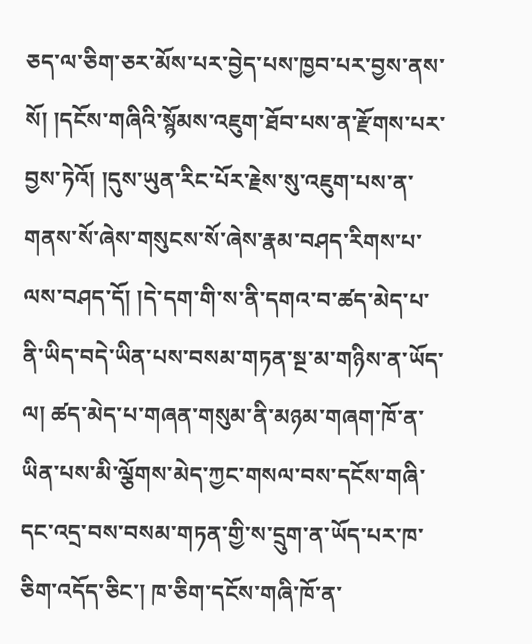ཅད་ལ་ཅིག་ཅར་མོས་པར་བྱེད་པས་ཁྱབ་པར་བྱས་ནས་སོ། །དངོས་གཞིའི་སྙོམས་འཇུག་ཐོབ་པས་ན་རྫོགས་པར་བྱས་ཏེའོ། །དུས་ཡུན་རིང་པོར་རྗེས་སུ་འཇུག་པས་ན་གནས་སོ་ཞེས་གསུངས་སོ་ཞེས་རྣམ་བཤད་རིགས་པ་ལས་བཤད་དོ། །དེ་དག་གི་ས་ནི་དགའ་བ་ཚད་མེད་པ་ནི་ཡིད་བདེ་ཡིན་པས་བསམ་གཏན་སྔ་མ་གཉིས་ན་ཡོད་ལ། ཚད་མེད་པ་གཞན་གསུམ་ནི་མཉམ་གཞག་ཁོ་ན་ཡིན་པས་མི་ལྕོགས་མེད་ཀྱང་གསལ་བས་དངོས་གཞི་དང་འདྲ་བས་བསམ་གཏན་གྱི་ས་དྲུག་ན་ཡོད་པར་ཁ་ཅིག་འདོད་ཅིང་། ཁ་ཅིག་དངོས་གཞི་ཁོ་ན་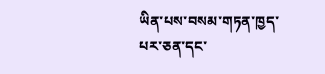ཡིན་པས་བསམ་གཏན་ཁྱད་པར་ཅན་དང་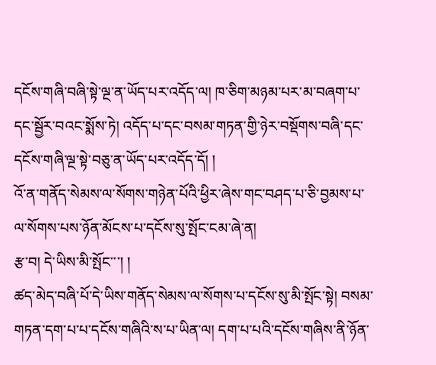དངོས་གཞི་བཞི་སྟེ་ལྔ་ན་ཡོད་པར་འདོད་ལ། ཁ་ཅིག་མཉམ་པར་མ་བཞག་པ་དང་སྦྱོར་བའང་སྨོས་ཏེ། འདོད་པ་དང་བསམ་གཏན་གྱི་ཉེར་བསྡོགས་བཞི་དང་དངོས་གཞི་ལྔ་སྟེ་བཅུ་ན་ཡོད་པར་འདོད་དོ། །
འོ་ན་གནོད་སེམས་ལ་སོགས་གཉེན་པོའི་ཕྱིར་ཞེས་གང་བཤད་པ་ཅི་བྱམས་པ་ལ་སོགས་པས་ཉོན་མོངས་པ་དངོས་སུ་སྤོང་ངམ་ཞེ་ན།
རྩ་བ། དེ་ཡིས་མི་སྤོང་་་། །
ཚད་མེད་བཞི་པོ་དེ་ཡིས་གནོད་སེམས་ལ་སོགས་པ་དངོས་སུ་མི་སྤོང་སྟེ། བསམ་གཏན་དག་པ་པ་དངོས་གཞིའི་ས་པ་ཡིན་ལ། དག་པ་པའི་དངོས་གཞིས་ནི་ཉོན་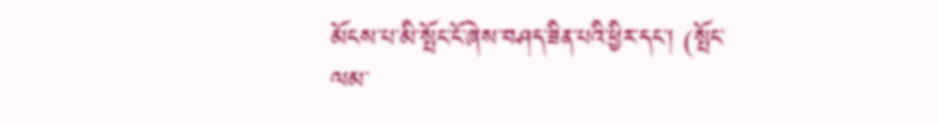མོངས་པ་མི་སྤོང་ངོ་ཞེས་བཤད་ཟིན་པའི་ཕྱིར་དང་། (སྤོང་ལམ་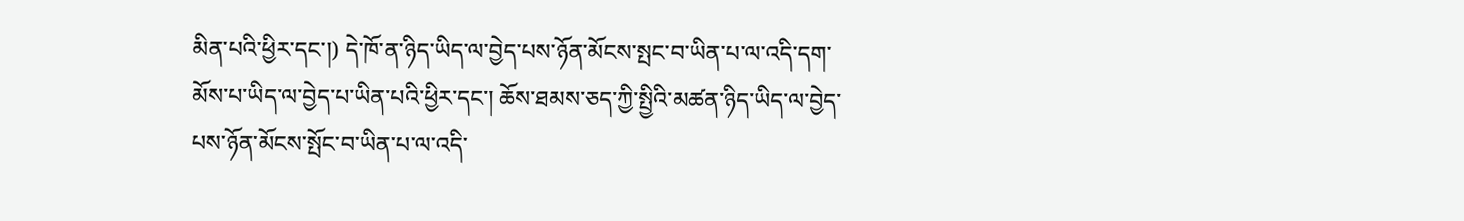མིན་པའི་ཕྱིར་དང་།) དེ་ཁོ་ན་ཉིད་ཡིད་ལ་བྱེད་པས་ཉོན་མོངས་སྤང་བ་ཡིན་པ་ལ་འདི་དག་མོས་པ་ཡིད་ལ་བྱེད་པ་ཡིན་པའི་ཕྱིར་དང་། ཆོས་ཐམས་ཅད་ཀྱི་སྤྱིའི་མཚན་ཉིད་ཡིད་ལ་བྱེད་པས་ཉོན་མོངས་སྤོང་བ་ཡིན་པ་ལ་འདི་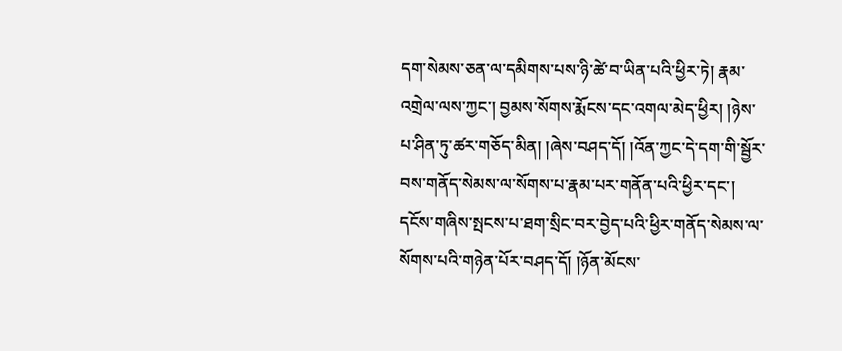དག་སེམས་ཅན་ལ་དམིགས་པས་ཉི་ཚེ་བ་ཡིན་པའི་ཕྱིར་ཏེ། རྣམ་འགྲེལ་ལས་ཀྱང་། བྱམས་སོགས་རྨོངས་དང་འགལ་མེད་ཕྱིར། །ཉེས་པ་ཤིན་ཏུ་ཚར་གཅོད་མིན། །ཞེས་བཤད་དོ། །འོན་ཀྱང་དེ་དག་གི་སྦྱོར་བས་གནོད་སེམས་ལ་སོགས་པ་རྣམ་པར་གནོན་པའི་ཕྱིར་དང་། དངོས་གཞིས་སྤངས་པ་ཐག་སྲིང་བར་བྱེད་པའི་ཕྱིར་གནོད་སེམས་ལ་སོགས་པའི་གཉེན་པོར་བཤད་དོ། །ཉོན་མོངས་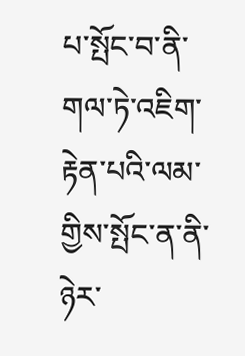པ་སྤོང་བ་ནི་གལ་ཏེ་འཇིག་རྟེན་པའི་ལམ་གྱིས་སྤོང་ན་ནི་ཉེར་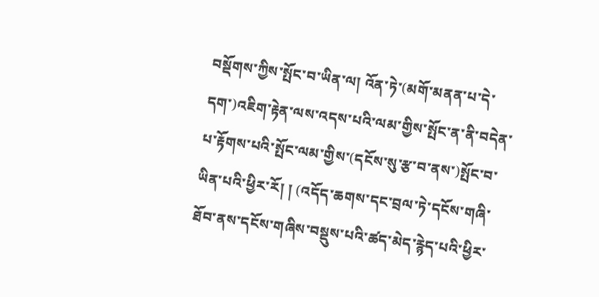བསྡོགས་ཀྱིས་སྤོང་བ་ཡིན་ལ། འོན་ཏེ་(མགོ་མནན་པ་དེ་དག་)འཇིག་རྟེན་ལས་འདས་པའི་ལམ་གྱིས་སྤོང་ན་ནི་བདེན་པ་རྟོགས་པའི་སྤོང་ལམ་གྱིས་(དངོས་སུ་རྩ་བ་ནས་)སྤོང་བ་ཡིན་པའི་ཕྱིར་རོ། ། (འདོད་ཆགས་དང་བྲལ་ཏེ་དངོས་གཞི་ཐོབ་ནས་དངོས་གཞིས་བསྡུས་པའི་ཚད་མེད་རྙེད་པའི་ཕྱིར་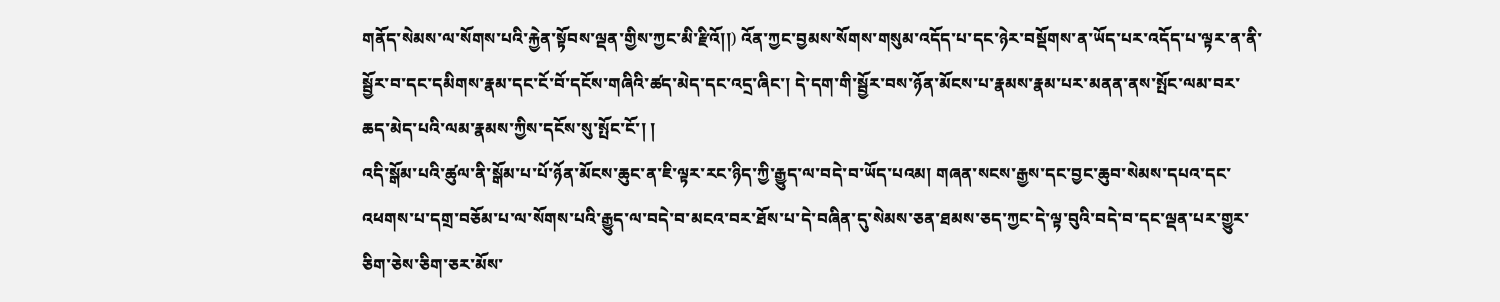གནོད་སེམས་ལ་སོགས་པའི་རྐྱེན་སྟོབས་ལྡན་གྱིས་ཀྱང་མི་རྫིའོ།།) འོན་ཀྱང་བྱམས་སོགས་གསུམ་འདོད་པ་དང་ཉེར་བསྡོགས་ན་ཡོད་པར་འདོད་པ་ལྟར་ན་ནི་སྦྱོར་བ་དང་དམིགས་རྣམ་དང་ངོ་བོ་དངོས་གཞིའི་ཚད་མེད་དང་འདྲ་ཞིང་། དེ་དག་གི་སྦྱོར་བས་ཉོན་མོངས་པ་རྣམས་རྣམ་པར་མནན་ནས་སྤོང་ལམ་བར་ཆད་མེད་པའི་ལམ་རྣམས་ཀྱིས་དངོས་སུ་སྤོང་ངོ་། །
འདི་སྒོམ་པའི་ཚུལ་ནི་སྒོམ་པ་པོ་ཉོན་མོངས་ཆུང་ན་ཇི་ལྟར་རང་ཉིད་ཀྱི་རྒྱུད་ལ་བདེ་བ་ཡོད་པའམ། གཞན་སངས་རྒྱས་དང་བྱང་ཆུབ་སེམས་དཔའ་དང་འཕགས་པ་དགྲ་བཅོམ་པ་ལ་སོགས་པའི་རྒྱུད་ལ་བདེ་བ་མངའ་བར་ཐོས་པ་དེ་བཞིན་དུ་སེམས་ཅན་ཐམས་ཅད་ཀྱང་དེ་ལྟ་བུའི་བདེ་བ་དང་ལྡན་པར་གྱུར་ཅིག་ཅེས་ཅིག་ཅར་མོས་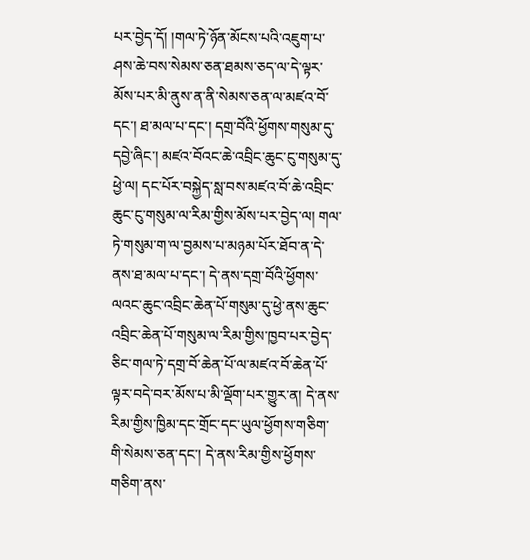པར་བྱེད་དོ། །གལ་ཏེ་ཉོན་མོངས་པའི་འཇུག་པ་ཤས་ཆེ་བས་སེམས་ཅན་ཐམས་ཅད་ལ་དེ་ལྟར་མོས་པར་མི་ནུས་ན་ནི་སེམས་ཅན་ལ་མཛའ་བོ་དང་། ཐ་མལ་པ་དང་། དགྲ་བོའི་ཕྱོགས་གསུམ་དུ་དབྱེ་ཞིང་། མཛའ་བོའང་ཆེ་འབྲིང་ཆུང་ངུ་གསུམ་དུ་ཕྱེ་ལ། དང་པོར་བསྐྱེད་སླ་བས་མཛའ་བོ་ཆེ་འབྲིང་ཆུང་ངུ་གསུམ་ལ་རིམ་གྱིས་མོས་པར་བྱེད་ལ། གལ་ཏེ་གསུམ་ག་ལ་བྱམས་པ་མཉམ་པོར་ཐོབ་ན་དེ་ནས་ཐ་མལ་པ་དང་། དེ་ནས་དགྲ་བོའི་ཕྱོགས་ལའང་ཆུང་འབྲིང་ཆེན་པོ་གསུམ་དུ་ཕྱེ་ནས་ཆུང་འབྲིང་ཆེན་པོ་གསུམ་ལ་རིམ་གྱིས་ཁྱབ་པར་བྱེད་ཅིང་གལ་ཏེ་དགྲ་བོ་ཆེན་པོ་ལ་མཛའ་བོ་ཆེན་པོ་ལྟར་བདེ་བར་མོས་པ་མི་ལྡོག་པར་གྱུར་ན། དེ་ནས་རིམ་གྱིས་ཁྱིམ་དང་གྲོང་དང་ཡུལ་ཕྱོགས་གཅིག་གི་སེམས་ཅན་དང་། དེ་ནས་རིམ་གྱིས་ཕྱོགས་གཅིག་ནས་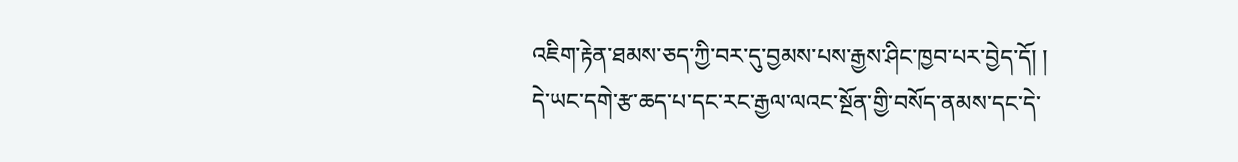འཇིག་རྟེན་ཐམས་ཅད་ཀྱི་བར་དུ་བྱམས་པས་རྒྱས་ཤིང་ཁྱབ་པར་བྱེད་དོ། །
དེ་ཡང་དགེ་རྩ་ཆད་པ་དང་རང་རྒྱལ་ལའང་སྔོན་གྱི་བསོད་ནམས་དང་དེ་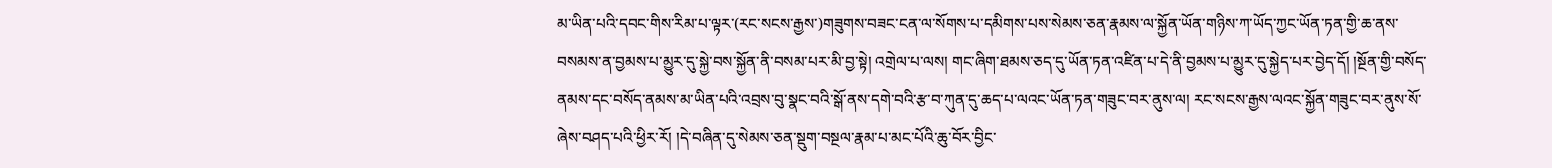མ་ཡིན་པའི་དབང་གིས་རིམ་པ་ལྟར་(རང་སངས་རྒྱས་)གཟུགས་བཟང་ངན་ལ་སོགས་པ་དམིགས་པས་སེམས་ཅན་རྣམས་ལ་སྐྱོན་ཡོན་གཉིས་ཀ་ཡོད་ཀྱང་ཡོན་ཏན་གྱི་ཆ་ནས་བསམས་ན་བྱམས་པ་མྱུར་དུ་སྐྱེ་བས་སྐྱོན་ནི་བསམ་པར་མི་བྱ་སྟེ། འགྲེལ་པ་ལས། གང་ཞིག་ཐམས་ཅད་དུ་ཡོན་ཏན་འཛིན་པ་དེ་ནི་བྱམས་པ་མྱུར་དུ་སྐྱེད་པར་བྱེད་དོ། །སྔོན་གྱི་བསོད་ནམས་དང་བསོད་ནམས་མ་ཡིན་པའི་འབྲས་བུ་སྣང་བའི་སྒོ་ནས་དགེ་བའི་རྩ་བ་ཀུན་དུ་ཆད་པ་ལའང་ཡོན་ཏན་གཟུང་བར་ནུས་ལ། རང་སངས་རྒྱས་ལའང་སྐྱོན་གཟུང་བར་ནུས་སོ་ཞེས་བཤད་པའི་ཕྱིར་རོ། །དེ་བཞིན་དུ་སེམས་ཅན་སྡུག་བསྔལ་རྣམ་པ་མང་པོའི་ཆུ་བོར་བྱིང་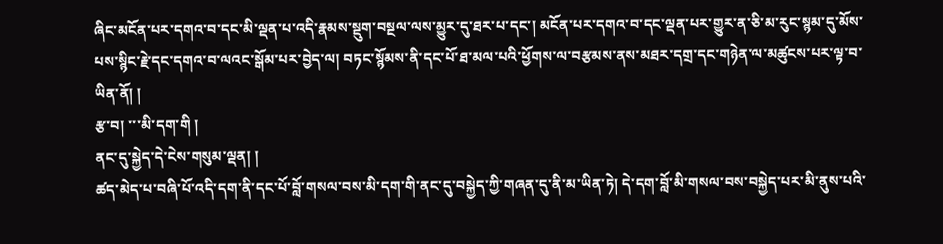ཞིང་མངོན་པར་དགའ་བ་དང་མི་ལྡན་པ་འདི་རྣམས་སྡུག་བསྔལ་ལས་མྱུར་དུ་ཐར་པ་དང་། མངོན་པར་དགའ་བ་དང་ལྡན་པར་གྱུར་ན་ཅི་མ་རུང་སྙམ་དུ་མོས་པས་སྙིང་རྗེ་དང་དགའ་བ་ལའང་སྒོམ་པར་བྱེད་ལ། བཏང་སྙོམས་ནི་དང་པོ་ཐ་མལ་པའི་ཕྱོགས་ལ་བརྩམས་ནས་མཐར་དགྲ་དང་གཉེན་ལ་མཚུངས་པར་ལྟ་བ་ཡིན་ནོ། །
རྩ་བ། ་་་མི་དག་གི །
ནང་དུ་སྐྱེད་དེ་ངེས་གསུམ་ལྡན། །
ཚད་མེད་པ་བཞི་པོ་འདི་དག་ནི་དང་པོ་བློ་གསལ་བས་མི་དག་གི་ནང་དུ་བསྐྱེད་ཀྱི་གཞན་དུ་ནི་མ་ཡིན་ཏེ། དེ་དག་བློ་མི་གསལ་བས་བསྐྱེད་པར་མི་ནུས་པའི་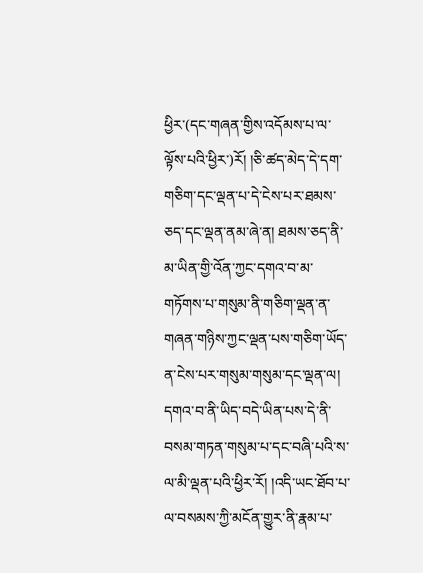ཕྱིར་(དང་གཞན་གྱིས་འདོམས་པ་ལ་ལྟོས་པའི་ཕྱིར་)རོ། །ཅི་ཚད་མེད་དེ་དག་གཅིག་དང་ལྡན་པ་དེ་ངེས་པར་ཐམས་ཅད་དང་ལྡན་ནམ་ཞེ་ན། ཐམས་ཅད་ནི་མ་ཡིན་གྱི་འོན་ཀྱང་དགའ་བ་མ་གཏོགས་པ་གསུམ་ནི་གཅིག་ལྡན་ན་གཞན་གཉིས་ཀྱང་ལྡན་པས་གཅིག་ཡོད་ན་ངེས་པར་གསུམ་གསུམ་དང་ལྡན་ལ། དགའ་བ་ནི་ཡིད་བདེ་ཡིན་པས་དེ་ནི་བསམ་གཏན་གསུམ་པ་དང་བཞི་པའི་ས་ལ་མི་ལྡན་པའི་ཕྱིར་རོ། །འདི་ཡང་ཐོབ་པ་ལ་བསམས་ཀྱི་མངོན་གྱུར་ནི་རྣམ་པ་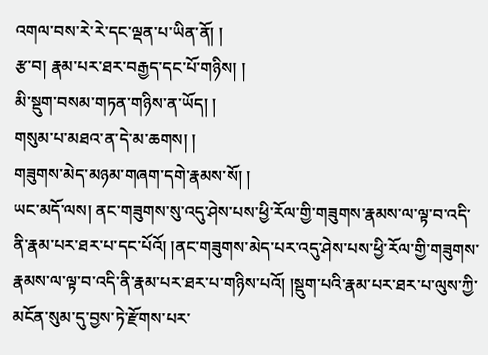འགལ་བས་རེ་རེ་དང་ལྡན་པ་ཡིན་ནོ། །
རྩ་བ། རྣམ་པར་ཐར་བརྒྱད་དང་པོ་གཉིས། །
མི་སྡུག་བསམ་གཏན་གཉིས་ན་ཡོད། །
གསུམ་པ་མཐའ་ན་དེ་མ་ཆགས། །
གཟུགས་མེད་མཉམ་གཞག་དགེ་རྣམས་སོ། །
ཡང་མདོ་ལས། ནང་གཟུགས་སུ་འདུ་ཤེས་པས་ཕྱི་རོལ་གྱི་གཟུགས་རྣམས་ལ་ལྟ་བ་འདི་ནི་རྣམ་པར་ཐར་པ་དང་པོའོ། །ནང་གཟུགས་མེད་པར་འདུ་ཤེས་པས་ཕྱི་རོལ་གྱི་གཟུགས་རྣམས་ལ་ལྟ་བ་འདི་ནི་རྣམ་པར་ཐར་པ་གཉིས་པའོ། །སྡུག་པའི་རྣམ་པར་ཐར་པ་ལུས་ཀྱི་མངོན་སུམ་དུ་བྱས་ཏེ་རྫོགས་པར་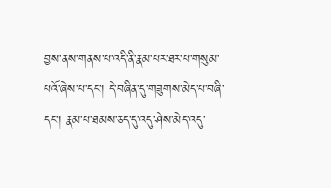བྱས་ནས་གནས་པ་འདི་ནི་རྣམ་པར་ཐར་པ་གསུམ་པའོ་ཞེས་པ་དང་། དེ་བཞིན་དུ་གཟུགས་མེད་པ་བཞི་དང་། རྣམ་པ་ཐམས་ཅད་དུ་འདུ་ཤེས་མེད་འདུ་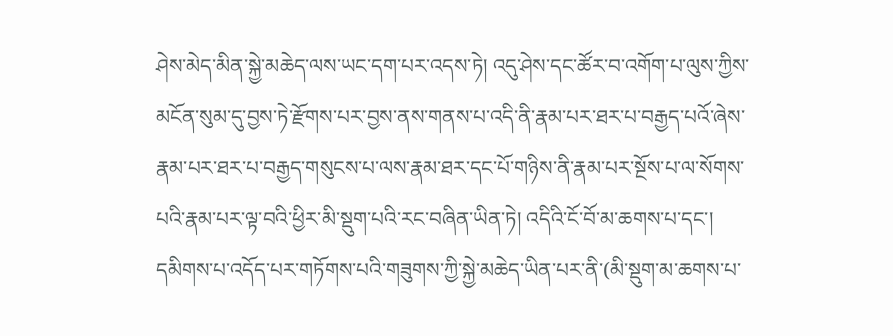ཤེས་མེད་མིན་སྐྱེ་མཆེད་ལས་ཡང་དག་པར་འདས་ཏེ། འདུ་ཤེས་དང་ཚོར་བ་འགོག་པ་ལུས་ཀྱིས་མངོན་སུམ་དུ་བྱས་ཏེ་རྫོགས་པར་བྱས་ནས་གནས་པ་འདི་ནི་རྣམ་པར་ཐར་པ་བརྒྱད་པའོ་ཞེས་རྣམ་པར་ཐར་པ་བརྒྱད་གསུངས་པ་ལས་རྣམ་ཐར་དང་པོ་གཉིས་ནི་རྣམ་པར་སྔོས་པ་ལ་སོགས་པའི་རྣམ་པར་ལྟ་བའི་ཕྱིར་མི་སྡུག་པའི་རང་བཞིན་ཡིན་ཏེ། འདིའི་ངོ་བོ་མ་ཆགས་པ་དང་། དམིགས་པ་འདོད་པར་གཏོགས་པའི་གཟུགས་ཀྱི་སྐྱེ་མཆེད་ཡིན་པར་ནི་(མི་སྡུག་མ་ཆགས་པ་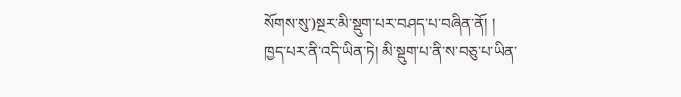སོགས་སུ་)སྔར་མི་སྡུག་པར་བཤད་པ་བཞིན་ནོ། །
ཁྱད་པར་ནི་འདི་ཡིན་ཏེ། མི་སྡུག་པ་ནི་ས་བཅུ་པ་ཡིན་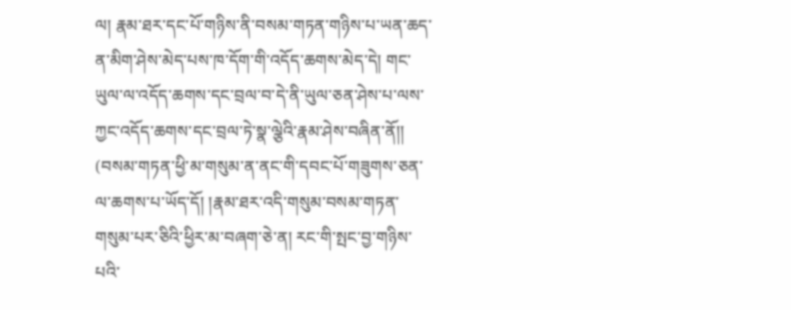ལ། རྣམ་ཐར་དང་པོ་གཉིས་ནི་བསམ་གཏན་གཉིས་པ་ཡན་ཆད་ན་མིག་ཤེས་མེད་པས་ཁ་དོག་གི་འདོད་ཆགས་མེད་དེ། གང་ཡུལ་ལ་འདོད་ཆགས་དང་བྲལ་བ་དེ་ནི་ཡུལ་ཅན་ཤེས་པ་ལས་ཀྱང་འདོད་ཆགས་དང་བྲལ་ཏེ་སྣ་ལྕེའི་རྣམ་ཤེས་བཞིན་ནོ།། (བསམ་གཏན་ཕྱི་མ་གསུམ་ན་ནང་གི་དབང་པོ་གཟུགས་ཅན་ལ་ཆགས་པ་ཡོད་དོ། །རྣམ་ཐར་འདི་གསུམ་བསམ་གཏན་གསུམ་པར་ཅིའི་ཕྱིར་མ་བཞག་ཅེ་ན། རང་གི་སྤང་བྱ་གཉིས་པའི་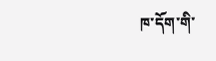ཁ་དོག་གི་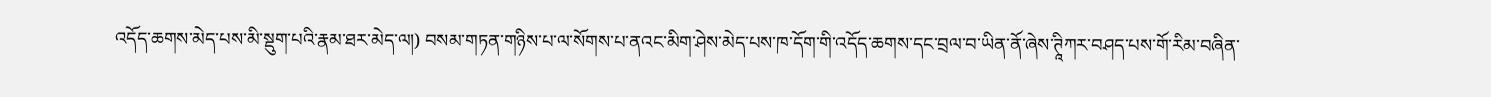འདོད་ཆགས་མེད་པས་མི་སྡུག་པའི་རྣམ་ཐར་མེད་ལ།) བསམ་གཏན་གཉིས་པ་ལ་སོགས་པ་ནའང་མིག་ཤེས་མེད་པས་ཁ་དོག་གི་འདོད་ཆགས་དང་བྲལ་བ་ཡིན་ནོ་ཞེས་ཊཱིཀར་བཤད་པས་གོ་རིམ་བཞིན་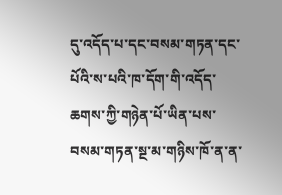དུ་འདོད་པ་དང་བསམ་གཏན་དང་པོའི་ས་པའི་ཁ་དོག་གི་འདོད་ཆགས་ཀྱི་གཉེན་པོ་ཡིན་པས་བསམ་གཏན་སྔ་མ་གཉིས་ཁོ་ན་ན་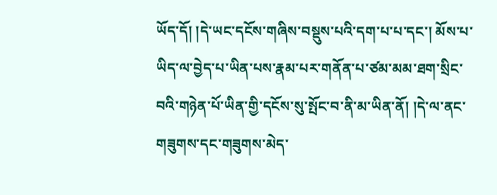ཡོད་དོ། །དེ་ཡང་དངོས་གཞིས་བསྡུས་པའི་དག་པ་པ་དང་། མོས་པ་ཡིད་ལ་བྱེད་པ་ཡིན་པས་རྣམ་པར་གནོན་པ་ཙམ་མམ་ཐག་སྲིང་བའི་གཉེན་པོ་ཡིན་གྱི་དངོས་སུ་སྤོང་བ་ནི་མ་ཡིན་ནོ། །དེ་ལ་ནང་གཟུགས་དང་གཟུགས་མེད་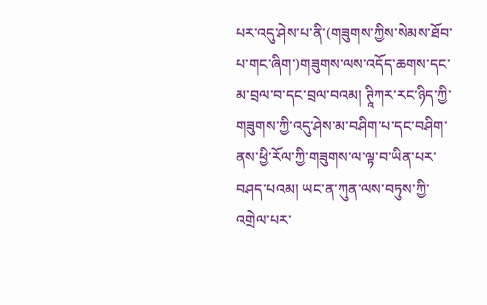པར་འདུ་ཤེས་པ་ནི་(གཟུགས་ཀྱིས་སེམས་ཐོབ་པ་གང་ཞིག་)གཟུགས་ལས་འདོད་ཆགས་དང་མ་བྲལ་བ་དང་བྲལ་བའམ། ཊཱིཀར་རང་ཉིད་ཀྱི་གཟུགས་ཀྱི་འདུ་ཤེས་མ་བཤིག་པ་དང་བཤིག་ནས་ཕྱི་རོལ་ཀྱི་གཟུགས་ལ་ལྟ་བ་ཡིན་པར་བཤད་པའམ། ཡང་ན་ཀུན་ལས་བཏུས་ཀྱི་འགྲེལ་པར་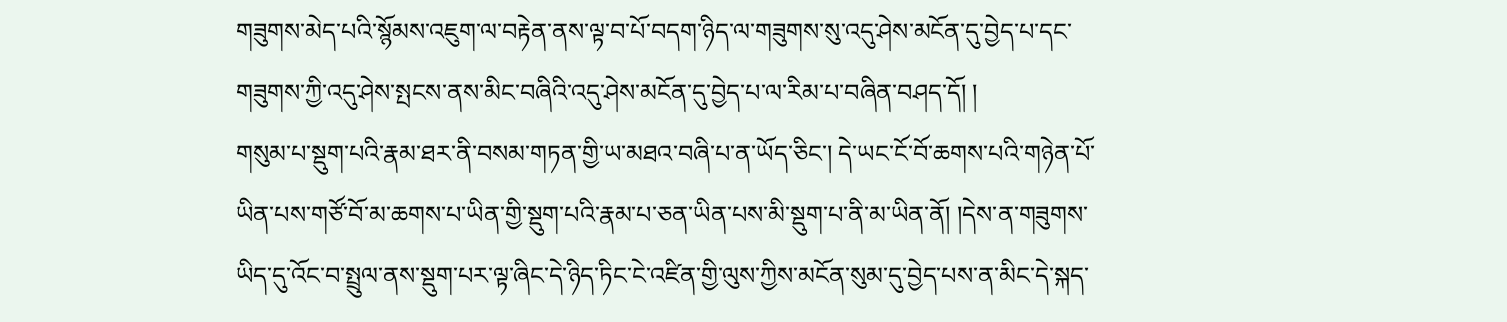གཟུགས་མེད་པའི་སྙོམས་འཇུག་ལ་བརྟེན་ནས་ལྟ་བ་པོ་བདག་ཉིད་ལ་གཟུགས་སུ་འདུ་ཤེས་མངོན་དུ་བྱེད་པ་དང་གཟུགས་ཀྱི་འདུ་ཤེས་སྤངས་ནས་མིང་བཞིའི་འདུ་ཤེས་མངོན་དུ་བྱེད་པ་ལ་རིམ་པ་བཞིན་བཤད་དོ། །
གསུམ་པ་སྡུག་པའི་རྣམ་ཐར་ནི་བསམ་གཏན་གྱི་ཡ་མཐའ་བཞི་པ་ན་ཡོད་ཅིང་། དེ་ཡང་ངོ་བོ་ཆགས་པའི་གཉེན་པོ་ཡིན་པས་གཙོ་བོ་མ་ཆགས་པ་ཡིན་གྱི་སྡུག་པའི་རྣམ་པ་ཅན་ཡིན་པས་མི་སྡུག་པ་ནི་མ་ཡིན་ནོ། །དེས་ན་གཟུགས་ཡིད་དུ་འོང་བ་སྤྲུལ་ནས་སྡུག་པར་ལྟ་ཞིང་དེ་ཉིད་ཏིང་ངེ་འཛིན་གྱི་ལུས་ཀྱིས་མངོན་སུམ་དུ་བྱེད་པས་ན་མིང་དེ་སྐད་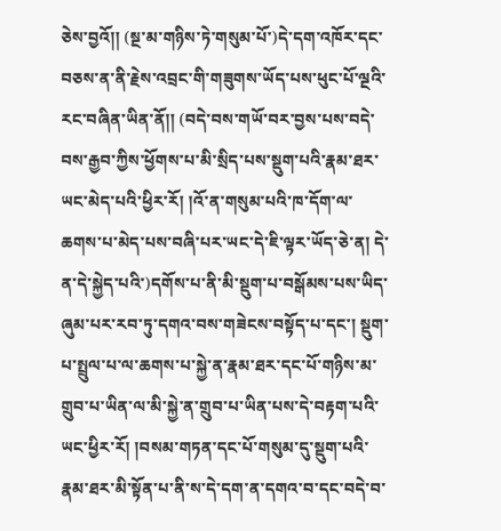ཅེས་བྱའོ།། (སྔ་མ་གཉིས་ཏེ་གསུམ་པོ་)དེ་དག་འཁོར་དང་བཅས་ན་ནི་རྗེས་འབྲང་གི་གཟུགས་ཡོད་པས་ཕུང་པོ་ལྔའི་རང་བཞིན་ཡིན་ནོ།། (བདེ་བས་གཡོ་བར་བྱས་པས་བདེ་བས་རྒྱབ་ཀྱིས་ཕྱོགས་པ་མི་སྲིད་པས་སྡུག་པའི་རྣམ་ཐར་ཡང་མེད་པའི་ཕྱིར་རོ། །འོ་ན་གསུམ་པའི་ཁ་དོག་ལ་ཆགས་པ་མེད་པས་བཞི་པར་ཡང་དེ་ཇི་ལྟར་ཡོད་ཅེ་ན། དེ་ན་དེ་སྐྱེད་པའི་)དགོས་པ་ནི་མི་སྡུག་པ་བསྒོམས་པས་ཡིད་ཞུམ་པར་རབ་ཏུ་དགའ་བས་གཟེངས་བསྟོད་པ་དང་། སྡུག་པ་སྤྲུལ་པ་ལ་ཆགས་པ་སྐྱེ་ན་རྣམ་ཐར་དང་པོ་གཉིས་མ་གྲུབ་པ་ཡིན་ལ་མི་སྐྱེ་ན་གྲུབ་པ་ཡིན་པས་དེ་བརྟག་པའི་ཡང་ཕྱིར་རོ། །བསམ་གཏན་དང་པོ་གསུམ་དུ་སྡུག་པའི་རྣམ་ཐར་མི་སྟོན་པ་ནི་ས་དེ་དག་ན་དགའ་བ་དང་བདེ་བ་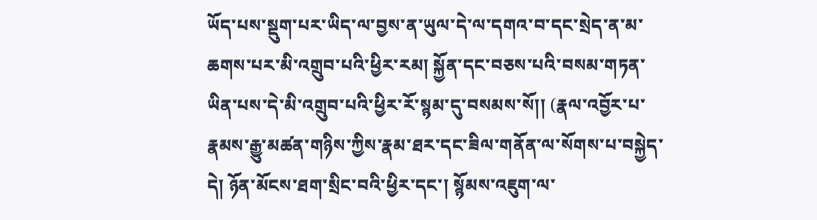ཡོད་པས་སྡུག་པར་ཡིད་ལ་བྱས་ན་ཡུལ་དེ་ལ་དགའ་བ་དང་སྲེད་ན་མ་ཆགས་པར་མི་འགྲུབ་པའི་ཕྱིར་རམ། སྐྱོན་དང་བཅས་པའི་བསམ་གཏན་ཡིན་པས་དེ་མི་འགྲུབ་པའི་ཕྱིར་རོ་སྙམ་དུ་བསམས་སོ།། (རྣལ་འབྱོར་པ་རྣམས་རྒྱུ་མཚན་གཉིས་ཀྱིས་རྣམ་ཐར་དང་ཟིལ་གནོན་ལ་སོགས་པ་བསྐྱེད་དེ། ཉོན་མོངས་ཐག་སྲིང་བའི་ཕྱིར་དང་། སྙོམས་འཇུག་ལ་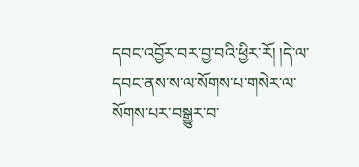དབང་འབྱོར་བར་བྱ་བའི་ཕྱིར་རོ། །དེ་ལ་དབང་ནས་ས་ལ་སོགས་པ་གསེར་ལ་སོགས་པར་བསྒྱུར་བ་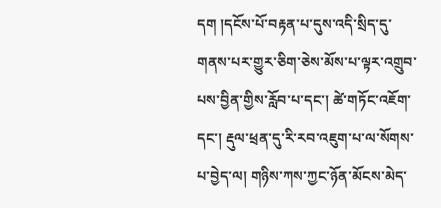དག །དངོས་པོ་བརྟན་པ་དུས་འདི་སྲིད་དུ་གནས་པར་གྱུར་ཅིག་ཅེས་མོས་པ་ལྟར་འགྲུབ་པས་བྱིན་གྱིས་རློབ་པ་དང་། ཚེ་གཏོང་འཇོག་དང་། རྡུལ་ཕྲན་དུ་རི་རབ་འཇུག་པ་ལ་སོགས་པ་བྱེད་ལ། གཉིས་ཀས་ཀྱང་ཉོན་མོངས་མེད་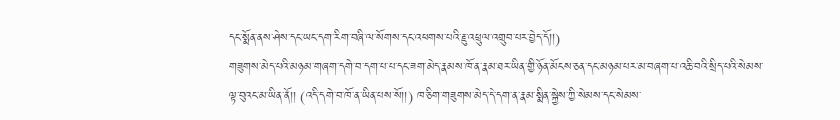དང་སྨོན་ནས་ཤེས་དང་ཡང་དག་རིག་བཞི་ལ་སོགས་དང་འཕགས་པའི་རྗུ་འཕྲུལ་འགྲུབ་པར་བྱེད་དོ།།)
གཟུགས་མེད་པའི་མཉམ་གཞག་དགེ་བ་དག་པ་པ་དང་ཟག་མེད་རྣམས་ཁོ་ན་རྣམ་ཐར་ཡིན་གྱི་ཉོན་མོངས་ཅན་དང་མཉམ་པར་མ་བཞག་པ་འཆི་བའི་སྲིད་པའི་སེམས་ལྟ་བུའང་མ་ཡིན་ནོ།། (འདི་དགེ་བ་ཁོ་ན་ཡིན་པས་སོ།།) ཁ་ཅིག་གཟུགས་མེད་དེ་དག་ན་རྣམ་སྨིན་སྐྱེས་ཀྱི་སེམས་དང་སེམས་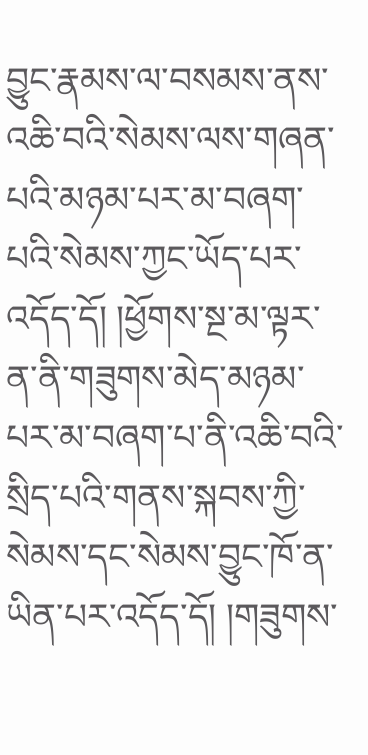བྱུང་རྣམས་ལ་བསམས་ནས་འཆི་བའི་སེམས་ལས་གཞན་པའི་མཉམ་པར་མ་བཞག་པའི་སེམས་ཀྱང་ཡོད་པར་འདོད་དོ། །ཕྱོགས་སྔ་མ་ལྟར་ན་ནི་གཟུགས་མེད་མཉམ་པར་མ་བཞག་པ་ནི་འཆི་བའི་སྲིད་པའི་གནས་སྐབས་ཀྱི་སེམས་དང་སེམས་བྱུང་ཁོ་ན་ཡིན་པར་འདོད་དོ། །གཟུགས་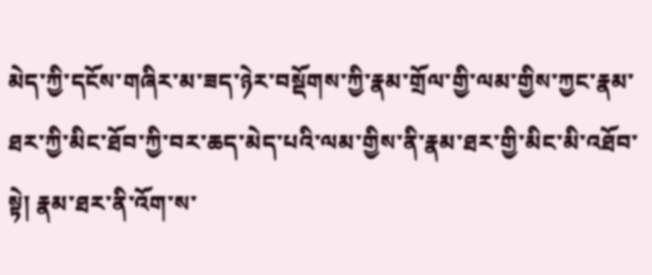མེད་ཀྱི་དངོས་གཞིར་མ་ཟད་ཉེར་བསྡོགས་ཀྱི་རྣམ་གྲོལ་གྱི་ལམ་གྱིས་ཀྱང་རྣམ་ཐར་ཀྱི་མིང་ཐོབ་ཀྱི་བར་ཆད་མེད་པའི་ལམ་གྱིས་ནི་རྣམ་ཐར་གྱི་མིང་མི་འཐོབ་སྟེ། རྣམ་ཐར་ནི་འོག་ས་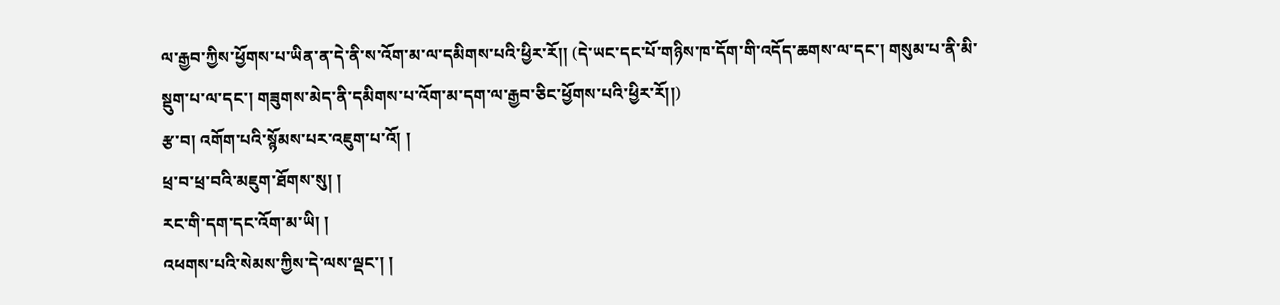ལ་རྒྱབ་ཀྱིས་ཕྱོགས་པ་ཡིན་ན་དེ་ནི་ས་འོག་མ་ལ་དམིགས་པའི་ཕྱིར་རོ།། (དེ་ཡང་དང་པོ་གཉིས་ཁ་དོག་གི་འདོད་ཆགས་ལ་དང་། གསུམ་པ་ནི་མི་སྡུག་པ་ལ་དང་། གཟུགས་མེད་ནི་དམིགས་པ་འོག་མ་དག་ལ་རྒྱབ་ཅིང་ཕྱོགས་པའི་ཕྱིར་རོ།།)
རྩ་བ། འགོག་པའི་སྙོམས་པར་འཇུག་པ་འོ། །
ཕྲ་བ་ཕྲ་བའི་མཇུག་ཐོགས་སུ། །
རང་གི་དག་དང་འོག་མ་ཡི། །
འཕགས་པའི་སེམས་ཀྱིས་དེ་ལས་ལྡང་། །